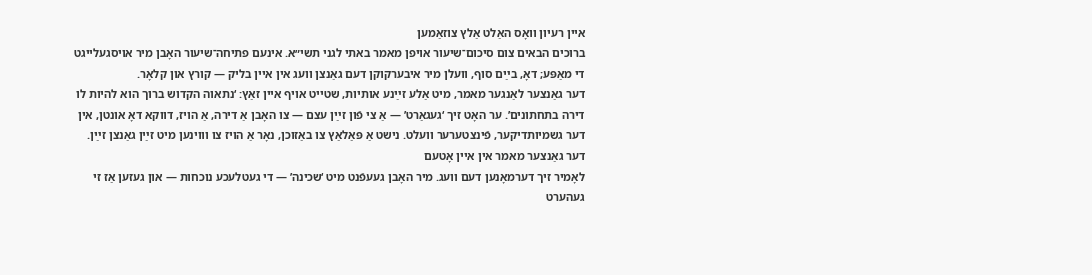איין רעיון וואָס האַלט אַלץ צוזאַמען
ברוכים הבאים צום סיכום־שיעור אויפן מאמר באתי לגני תשי״א. אינעם פתיחה־שיעור האָבן מיר אויסגעלייגט די מאַפּע; דאָ, בײַם סוף, וועלן מיר איבערקוקן דעם גאַנצן וועג אין איין בליק — קורץ און קלאָר.
דער גאַנצער לאַנגער מאמר, מיט אַלע זײַנע אותיות, שטייט אויף איין זאַץ: ‘נתאוה הקדוש ברוך הוא להיות לו דירה בתחתונים’. ער האָט זיך ‘געגאַרט’ — אַ צי פֿון זײַן עצם — צו האָבן אַ דירה, אַ הויז, דווקא דאָ אונטן, אין דער גשמיותדיקער, פֿינצטערער וועלט. נישט אַ פּאַלאַץ צו באַזוכן, נאָר אַ הויז צו וווינען מיט זײַן גאַנצן זײַן.
דער גאַנצער מאמר אין איין אָטעם
לאָמיר זיך דערמאָנען דעם וועג. מיר האָבן געעפֿנט מיט ‘שכינה’ — די געטלעכע נוכחות — און געזען אַז זי געהערט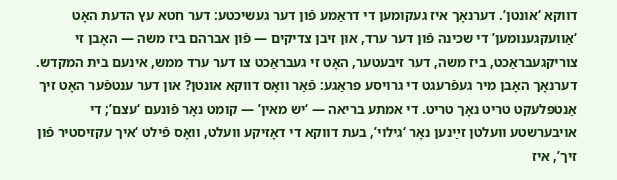דווקא ‘אונטן’. דערנאָך איז געקומען די דראַמע פֿון דער געשיכטע: דער חטא עץ הדעת האָט ‘אַוועקגענומען’ די שכינה פֿון דער ערד, און זיבן צדיקים — פֿון אברהם ביז משה — האָבן זי צוריקגעבראַכט, ביז משה, דער זיבעטער, האָט זי געבראַכט צו דער ערד ממש, אינעם בית המקדש.
דערנאָך האָבן מיר געפֿרעגט די גרויסע פראַגע: פֿאַר וואָס דווקא אונטן? און דער ענטפֿער האָט זיך אַנטפּלעקט טריט נאָך טריט. די אמתע בריאה — ‘יש מאין’ — קומט נאָר פֿונעם ‘עצם’; די אויבערשטע וועלטן זײַנען נאָר ‘גילוי’, בעת דווקא די דאָזיקע וועלט, וואָס פֿילט ‘איך עקזיסטיר פֿון זיך’, איז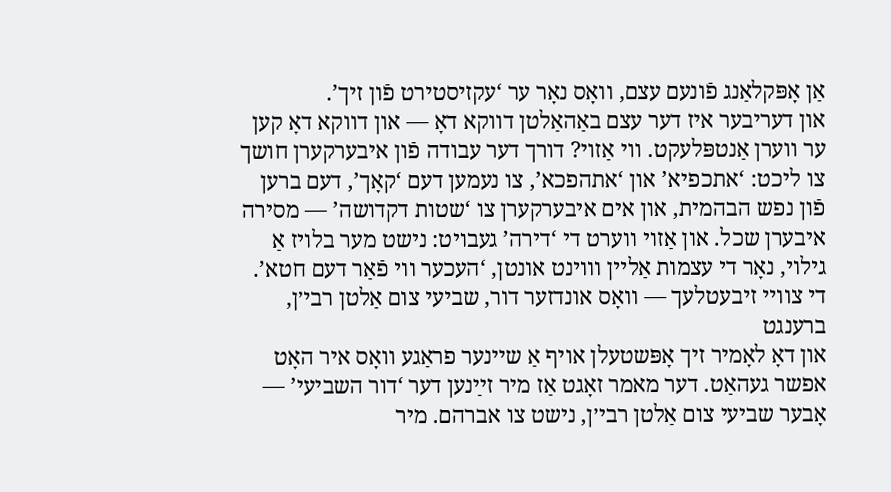אַן אָפּקלאַנג פֿונעם עצם, וואָס נאָר ער ‘עקזיסטירט פֿון זיך’.
און דעריבער איז דער עצם באַהאַלטן דווקא דאָ — און דווקא דאָ קען ער ווערן אַנטפּלעקט. ווי אַזוי? דורך דער עבודה פֿון איבערקערן חושך צו ליכט: ‘אתכפיא’ און ‘אתהפכא’, צו נעמען דעם ‘קאָך’, דעם ברען פֿון נפש הבהמית, און אים איבערקערן צו ‘שטות דקדושה’ — מסירה איבערן שכל. און אַזוי ווערט די ‘דירה’ געבויט: נישט מער בלויז אַ גילוי, נאָר די עצמות אַליין וווינט אונטן, ‘העכער ווי פֿאַר דעם חטא’.
די צוויי זיבעטלעך — וואָס אונדזער דור, שביעי צום אַלטן רבי׳ן, ברענגט
און דאָ לאָמיר זיך אָפּשטעלן אויף אַ שיינער פראַגע וואָס איר האָט אפשר געהאַט. דער מאמר זאָגט אַז מיר זײַנען דער ‘דור השביעי’ — אָבער שביעי צום אַלטן רבי׳ן, נישט צו אברהם. מיר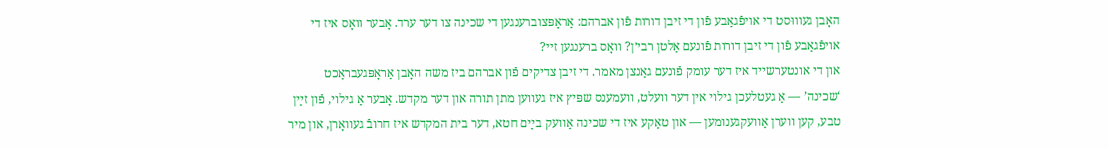האָבן געוווּסט די אויפֿגאַבע פֿון די זיבן דורות פֿון אברהם: אַראָפּצוברענגען די שכינה צו דער ערד. אָבער וואָס איז די אויפֿגאַבע פֿון די זיבן דורות פֿונעם אַלטן רבי׳ן? וואָס ברענגען זיי?
און די אונטערשייד איז דער עומק פֿונעם גאַנצן מאמר. די זיבן צדיקים פֿון אברהם ביז משה האָבן אַראָפּגעבראַכט ‘שכינה’ — אַ געטלעכן גילוי אין דער וועלט, וועמענס שפּיץ איז געווען מתן תורה און דער מקדש. אָבער אַ גילוי, פֿון זײַן טבע, קען ווערן אַוועקגענומען — און טאַקע איז די שכינה אַוועק בײַם חטא, דער בית המקדש איז חרובֿ געוואָרן, און מיר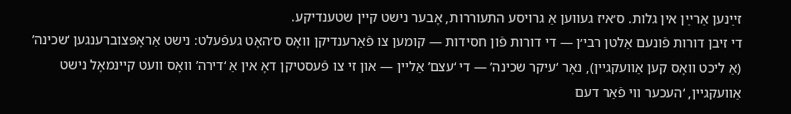זײַנען אַרײַן אין גלות. ס׳איז געווען אַ גרויסע התעוררות, אָבער נישט קיין שטענדיקע.
די זיבן דורות פֿונעם אַלטן רבי׳ן — די דורות פֿון חסידות — קומען צו פֿאַרענדיקן וואָס ס׳האָט געפֿעלט: נישט אַראָפּצוברענגען ‘שכינה’ (אַ ליכט וואָס קען אַוועקגיין), נאָר ‘עיקר שכינה’ — די ‘עצם’ אַליין — און זי צו פֿעסטיקן דאָ אין אַ ‘דירה’ וואָס וועט קיינמאָל נישט אַוועקגיין, ‘העכער ווי פֿאַר דעם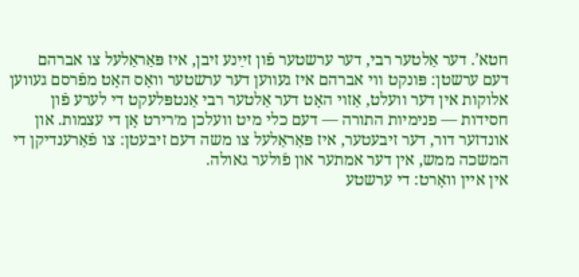חטא’. דער אַלטער רבי, דער ערשטער פֿון זײַנע זיבן, איז פּאַראַלעל צו אברהם דעם ערשטן: פּונקט ווי אברהם איז געווען דער ערשטער וואָס האָט מפֿרסם געווען אלוקות אין דער וועלט, אַזוי האָט דער אַלטער רבי אַנטפּלעקט די לערע פֿון חסידות — פנימיות התורה — דעם כלי מיט וועלכן מ׳רירט אָן די עצמות. און אונדזער דור, דער זיבעטער, איז פּאַראַלעל צו משה דעם זיבעטן: צו פֿאַרענדיקן די המשכה ממש, אין דער אמתער און פֿולער גאולה.
אין איין וואָרט: די ערשטע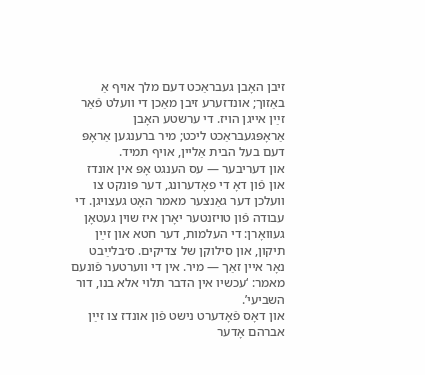זיבן האָבן געבראַכט דעם מלך אויף אַ באַזוך; אונדזערע זיבן מאַכן די וועלט פֿאַר זײַן אייגן הויז. די ערשטע האָבן אַראָפּגעבראַכט ליכט; מיר ברענגען אַראָפּ דעם בעל הבית אַליין, אויף תמיד.
און דעריבער — עס הענגט אָפּ אין אונדז
און פֿון דאָ די פאָדערונג, דער פּונקט צו וועלכן דער גאַנצער מאמר האָט געצויגן. די עבודה פֿון טויזנטער יאָרן איז שוין געטאָן געוואָרן: די העלמות, דער חטא און זײַן תיקון, און סילוקן של צדיקים. ס׳בלײַבט נאָר איין זאַך — מיר. אין די ווערטער פֿונעם מאמר: ‘עכשיו אין הדבר תלוי אלא בנו, דור השביעי’.
און דאָס פֿאָדערט נישט פֿון אונדז צו זײַן אברהם אָדער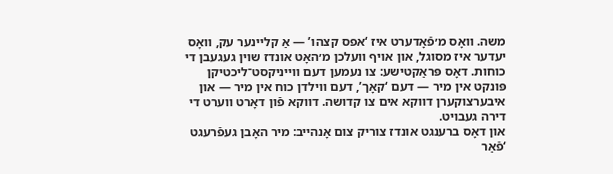משה. וואָס מ׳פֿאָדערט איז ‘אפס קצהו’ — אַ קליינער עק, וואָס יעדער איז מסוגל, און אויף וועלכן מ׳האָט אונדז שוין געגעבן די כוחות. דאָס פּראַקטישע: צו נעמען דעם ווייניקסט־ליכטיקן פּונקט אין מיר — דעם ‘קאָך’, דעם ווילדן כוח אין מיר — און איבערצוקערן דווקא אים צו קדושה. דווקא פֿון דאָרט ווערט די דירה געבויט.
און דאָס ברענגט אונדז צוריק צום אָנהייב: מיר האָבן געפֿרעגט ‘פֿאַר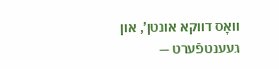וואָס דווקא אונטן’, און געענטפֿערט —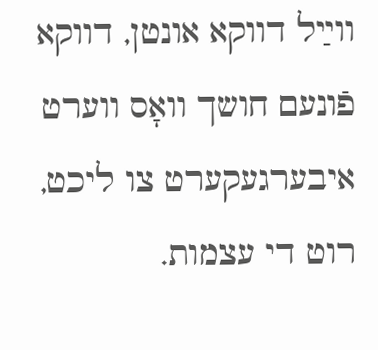ווײַל דווקא אונטן, דווקא פֿונעם חושך וואָס ווערט איבערגעקערט צו ליכט, רוט די עצמות.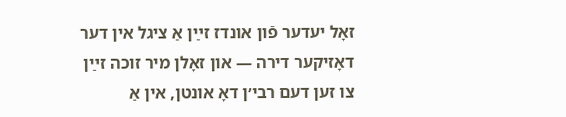זאָל יעדער פֿון אונדז זײַן אַ ציגל אין דער דאָזיקער דירה — און זאָלן מיר זוכה זײַן צו זען דעם רבי׳ן דאָ אונטן, אין אַ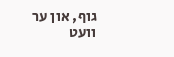גוף, און ער וועט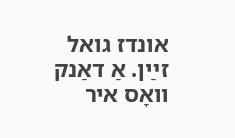אונדז גואל זײַן. אַ דאַנק וואָס איר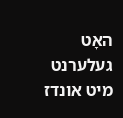האָט געלערנט מיט אונדז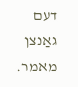דעם גאַנצן מאמר.